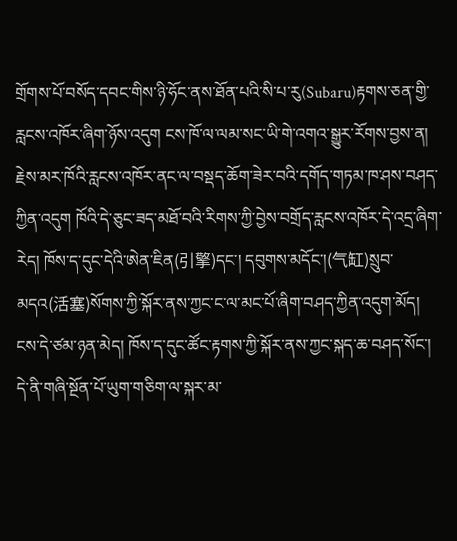གྲོགས་པོ་བསོད་དབང་གིས་ཉི་ཧོང་ནས་ཐོན་པའི་སི་པ་རུ(Subaru)རྟགས་ཅན་གྱི་རླངས་འཁོར་ཞིག་ཉོས་འདུག ངས་ཁོ་ལ་ལམ་སང་ཡི་གེ་འགའ་སྒྱུར་རོགས་བྱས་ན། རྗེས་མར་ཁོའི་རླངས་འཁོར་ནང་ལ་བསྡད་ཆོག་ཟེར་བའི་དགོད་གཏམ་ཁ་ཤས་བཤད་ཀྱིན་འདུག ཁོའི་དེ་ཅུང་ཟད་མཐོ་བའི་རིགས་ཀྱི་བྱེས་བགྲོད་རླངས་འཁོར་དེ་འདྲ་ཞིག་རེད། ཁོས་ད་དུང་དེའི་ཨེན་ཇིན(引擎)དང་། དབུགས་མདོང་།(气缸)སྲུབ་མདའ(活塞)སོགས་ཀྱི་སྐོར་ནས་ཀྱང་ང་ལ་མང་པོ་ཞིག་བཤད་ཀྱིན་འདུག་མོད། ངས་དེ་ཙམ་ཉན་མེད། ཁོས་ད་དུང་ཚོང་རྟགས་ཀྱི་སྐོར་ནས་ཀྱང་སྐད་ཆ་བཤད་སོང་། དེ་ནི་གཞི་སྔོན་པོ་ཡུག་གཅིག་ལ་སྐར་མ་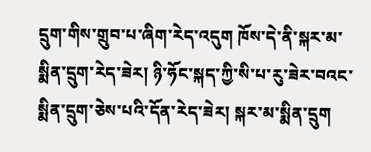དྲུག་གིས་གྲུབ་པ་ཞིག་རེད་འདུག ཁོས་དེ་ནི་སྐར་མ་སྨིན་དྲུག་རེད་ཟེར། ཉི་ཧོང་སྐད་ཀྱི་སི་པ་རུ་ཟེར་བའང་སྨིན་དྲུག་ཅེས་པའི་དོན་རེད་ཟེར། སྐར་མ་སྨིན་དྲུག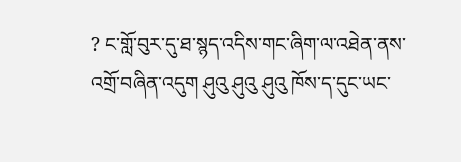? ང་གློ་བུར་དུ་ཐ་སྙད་འདིས་གང་ཞིག་ལ་འཐེན་ནས་འགྲོ་བཞིན་འདུག ཤུའུ ཤུའུ ཤུའུ ཁོས་ད་དུང་ཡང་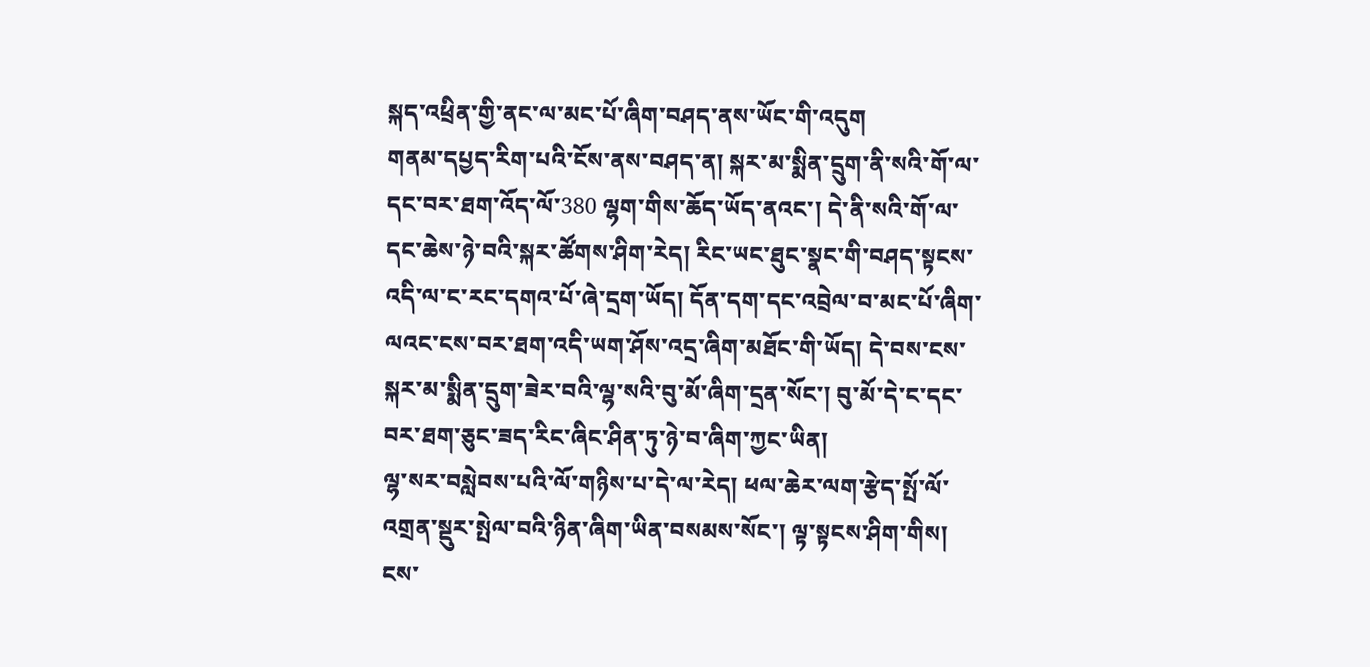སྐད་འཕྲིན་གྱི་ནང་ལ་མང་པོ་ཞིག་བཤད་ནས་ཡོང་གི་འདུག
གནམ་དཔྱད་རིག་པའི་ངོས་ནས་བཤད་ན། སྐར་མ་སྨིན་དྲུག་ནི་སའི་གོ་ལ་དང་བར་ཐག་འོད་ལོ་380 ལྷག་གིས་ཆོད་ཡོད་ནའང་། དེ་ནི་སའི་གོ་ལ་དང་ཆེས་ཉེ་བའི་སྐར་ཚོགས་ཤིག་རེད། རིང་ཡང་ཐུང་སྣང་གི་བཤད་སྟངས་འདི་ལ་ང་རང་དགའ་པོ་ཞེ་དྲག་ཡོད། དོན་དག་དང་འབྲེལ་བ་མང་པོ་ཞིག་ལའང་ངས་བར་ཐག་འདི་ཡག་ཤོས་འདྲ་ཞིག་མཐོང་གི་ཡོད། དེ་བས་ངས་སྐར་མ་སྨིན་དྲུག་ཟེར་བའི་ལྷ་སའི་བུ་མོ་ཞིག་དྲན་སོང་། བུ་མོ་དེ་ང་དང་བར་ཐག་ཅུང་ཟད་རིང་ཞིང་ཤིན་ཏུ་ཉེ་བ་ཞིག་ཀྱང་ཡིན།
ལྷ་སར་བསླེབས་པའི་ལོ་གཉིས་པ་དེ་ལ་རེད། ཕལ་ཆེར་ལག་རྩེད་སྤོ་ལོ་འགྲན་སྡུར་སྤེལ་བའི་ཉིན་ཞིག་ཡིན་བསམས་སོང་། ལྟ་སྟངས་ཤིག་གིས། ངས་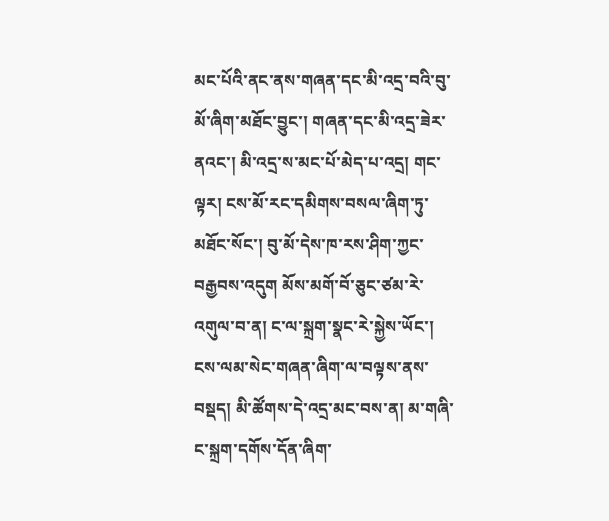མང་པོའི་ནང་ནས་གཞན་དང་མི་འདྲ་བའི་བུ་མོ་ཞིག་མཐོང་བྱུང་། གཞན་དང་མི་འདྲ་ཟེར་ནའང་། མི་འདྲ་ས་མང་པོ་མེད་པ་འདྲ། གང་ལྟར། ངས་མོ་རང་དམིགས་བསལ་ཞིག་ཏུ་མཐོང་སོང་། བུ་མོ་དེས་ཁ་རས་ཤིག་ཀྱང་བརྒྱབས་འདུག མོས་མགོ་བོ་ཅུང་ཙམ་རེ་འགུལ་བ་ན། ང་ལ་སྐྲག་སྣང་རེ་སྐྱེས་ཡོང་། ངས་ལམ་སེང་གཞན་ཞིག་ལ་བལྟས་ནས་བསྡད། མི་ཚོགས་དེ་འདྲ་མང་བས་ན། མ་གཞི་ང་སྐྲག་དགོས་དོན་ཞིག་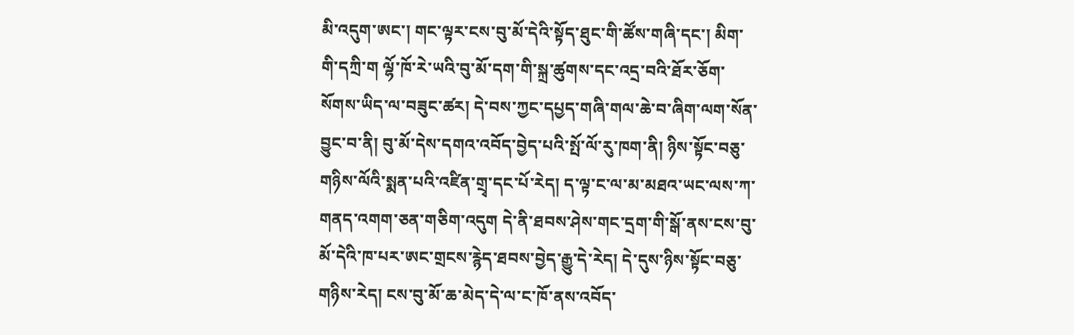མི་འདུག་ཨང་། གང་ལྟར་ངས་བུ་མོ་དེའི་སྟོད་ཐུང་གི་ཚོས་གཞི་དང་། མིག་གི་དཀྲི་ག ལྷོ་ཁོ་རེ་ཡའི་བུ་མོ་དག་གི་སྐྲ་ཚུགས་དང་འདྲ་བའི་ཐོར་ཅོག་སོགས་ཡིད་ལ་བཟུང་ཚར། དེ་བས་ཀྱང་དཔྱད་གཞི་གལ་ཆེ་བ་ཞིག་ལག་སོན་བྱུང་བ་ནི། བུ་མོ་དེས་དགའ་འབོད་བྱེད་པའི་སྤོ་ལོ་རུ་ཁག་ནི། ཉིས་སྟོང་བཅུ་གཉིས་ལོའི་སྨན་པའི་འཛིན་གྲྭ་དང་པོ་རེད། ད་ལྟ་ང་ལ་མ་མཐའ་ཡང་ལས་ཀ་གནད་འགག་ཅན་གཅིག་འདུག དེ་ནི་ཐབས་ཤེས་གང་དྲག་གི་སྒོ་ནས་ངས་བུ་མོ་དེའི་ཁ་པར་ཨང་གྲངས་རྙེད་ཐབས་བྱེད་རྒྱུ་དེ་རེད། དེ་དུས་ཉིས་སྟོང་བཅུ་གཉིས་རེད། ངས་བུ་མོ་ཆ་མེད་དེ་ལ་ང་ཁོ་ནས་འབོད་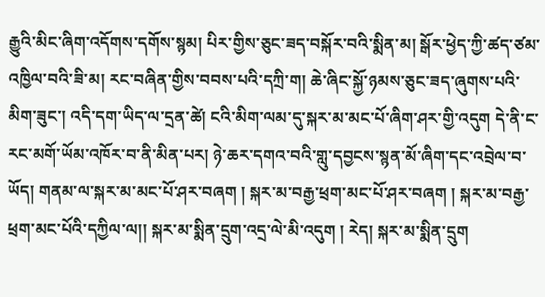རྒྱུའི་མིང་ཞིག་འདོགས་དགོས་སྙམ། པིར་གྱིས་ཅུང་ཟད་བསྐོར་བའི་སྨིན་མ། སྒོར་ཕྱེད་ཀྱི་ཚད་ཙམ་འཁྱིལ་བའི་ཟི་མ། རང་བཞིན་གྱིས་བབས་པའི་དཀྲི་ག། ཆེ་ཞིང་སྐྱོ་ཉམས་ཅུང་ཟད་ཞུགས་པའི་མིག་ཟུང་། འདི་དག་ཡིད་ལ་དྲན་ཚེ། ངའི་མིག་ལམ་དུ་སྐར་མ་མང་པོ་ཞིག་ཤར་གྱི་འདུག དེ་ནི་ང་རང་མགོ་ཡོམ་འཁོར་བ་ནི་མིན་པར། ཉེ་ཆར་དགའ་བའི་གླུ་དབྱངས་སྙན་མོ་ཞིག་དང་འབྲེལ་བ་ཡོད། གནམ་ལ་སྐར་མ་མང་པོ་ཤར་བཞག ། སྐར་མ་བརྒྱ་ཕྲག་མང་པོ་ཤར་བཞག ། སྐར་མ་བརྒྱ་ཕྲག་མང་པོའི་དཀྱིལ་ལ།། སྐར་མ་སྨིན་དྲུག་འདྲ་ལེ་མི་འདུག ། རེད། སྐར་མ་སྨིན་དྲུག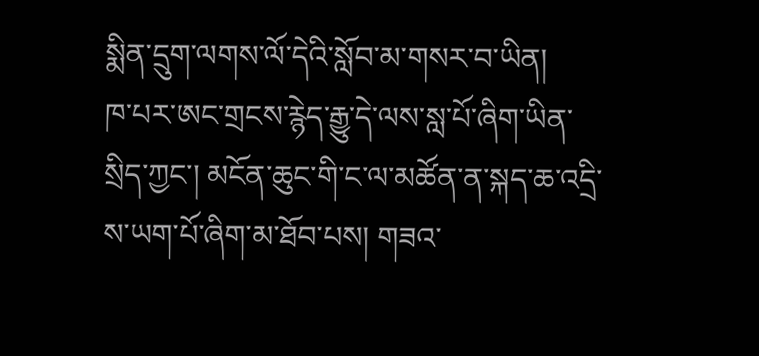སྨིན་དྲུག་ལགས་ལོ་དེའི་སློབ་མ་གསར་བ་ཡིན།
ཁ་པར་ཨང་གྲངས་རྙེད་རྒྱུ་དེ་ལས་སླ་པོ་ཞིག་ཡིན་སྲིད་ཀྱང་། མངོན་ཆུང་གི་ང་ལ་མཚོན་ན་སྐད་ཆ་འདྲི་ས་ཡག་པོ་ཞིག་མ་ཐོབ་པས། གཟའ་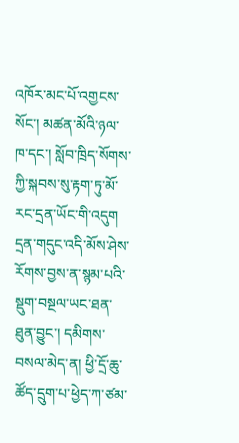འཁོར་མང་པོ་འགྱངས་སོང་། མཚན་མོའི་ཉལ་ཁ་དང་། སློབ་ཁྲིད་སོགས་ཀྱི་སྐབས་སུ་རྟག་ཏུ་མོ་རང་དྲན་ཡོང་གི་འདུག དྲན་གདུང་འདི་མོས་ཤེས་རོགས་བྱས་ན་སྙམ་པའི་སྡུག་བསྔལ་ཡང་ཐན་ཐུན་བྱུང་། དམིགས་བསལ་མེད་ན། ཕྱི་དྲོ་ཆུ་ཚོད་དྲུག་པ་ཕྱེད་ཀ་ཙམ་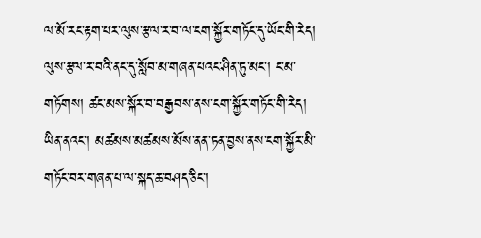ལ་མོ་རང་རྟག་པར་ལུས་རྩལ་ར་བ་ལ་ངག་སྐྱོར་གཏོང་དུ་ཡོང་གི་རེད། ལུས་རྩལ་ར་བའི་ནང་དུ་སློབ་མ་གཞན་པའང་ཤིན་ཏུ་མང་། ང་མ་གཏོགས། ཚང་མས་སྐོར་བ་བརྒྱབས་ནས་ངག་སྐྱོར་གཏོང་གི་རེད། ཡིན་ནའང་། མཚམས་མཚམས་མོས་ནན་ཏན་བྱས་ནས་ངག་སྐྱོར་མི་གཏོང་བར་གཞན་པ་ལ་སྐད་ཆ་བཤད་ཅིང་།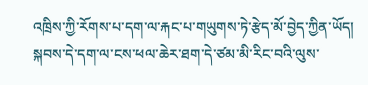འཁྲིས་ཀྱི་རོགས་པ་དག་ལ་རྐང་པ་གཡུགས་ཏེ་རྩེད་མོ་བྱེད་ཀྱིན་ཡོད། སྐབས་དེ་དག་ལ་ངས་ཕལ་ཆེར་ཐག་དེ་ཙམ་མི་རིང་བའི་ལུས་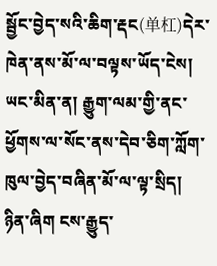སྦྱོང་བྱེད་སའི་ཆིག་རྡང(单杠)དེར་ཁེན་ནས་མོ་ལ་བལྟས་ཡོད་ངེས། ཡང་མིན་ན། རྒྱུག་ལམ་གྱི་ནང་ཕྱོགས་ལ་སོང་ནས་དེབ་ཅིག་ཀློག་ཁུལ་བྱེད་བཞིན་མོ་ལ་ལྟ་སྲིད། ཉིན་ཞིག ངས་རྒྱུད་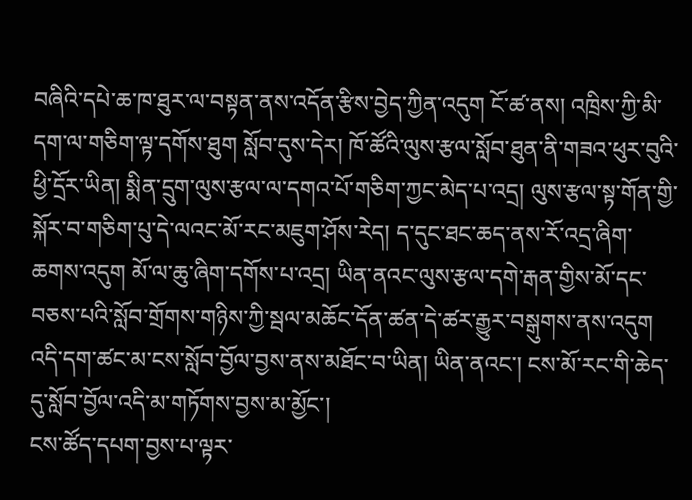བཞིའི་དཔེ་ཆ་ཁ་ཐུར་ལ་བསྟན་ནས་འདོན་རྩིས་བྱེད་ཀྱིན་འདུག ངོ་ཚ་ནས། འཁྲིས་ཀྱི་མི་དག་ལ་གཅིག་ལྟ་དགོས་ཐུག སློབ་དུས་དེར། ཁོ་ཚོའི་ལུས་རྩལ་སློབ་ཐུན་ནི་གཟའ་ཕུར་བུའི་ཕྱི་དྲོར་ཡིན། སྨིན་དྲུག་ལུས་རྩལ་ལ་དགའ་པོ་གཅིག་ཀྱང་མེད་པ་འདྲ། ལུས་རྩལ་སྟ་གོན་གྱི་སྐོར་བ་གཅིག་པུ་དེ་ལའང་མོ་རང་མཇུག་ཤོས་རེད། ད་དུང་ཐང་ཆད་ནས་རོ་འདྲ་ཞིག་ཆགས་འདུག མོ་ལ་ཆུ་ཞིག་དགོས་པ་འདྲ། ཡིན་ནའང་ལུས་རྩལ་དགེ་རྒན་གྱིས་མོ་དང་བཅས་པའི་སློབ་གྲོགས་གཉིས་ཀྱི་སྦལ་མཆོང་དོན་ཚན་དེ་ཚར་རྒྱུར་བསྒུགས་ནས་འདུག འདི་དག་ཚང་མ་ངས་སློབ་བྱོལ་བྱས་ནས་མཐོང་བ་ཡིན། ཡིན་ནའང་། ངས་མོ་རང་གི་ཆེད་དུ་སློབ་བྱོལ་འདི་མ་གཏོགས་བྱས་མ་མྱོང་།
ངས་ཚོད་དཔག་བྱས་པ་ལྟར་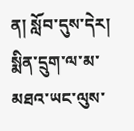ན། སློབ་དུས་དེར། སྨིན་དྲུག་ལ་མ་མཐའ་ཡང་ལུས་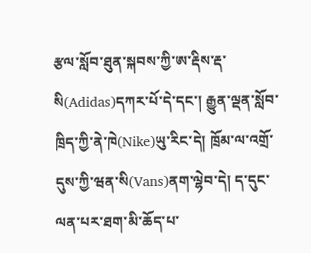རྩལ་སློབ་ཐུན་སྐབས་ཀྱི་ཨ་རྡིས་རྡ་སི(Adidas)དཀར་པོ་དེ་དང་། རྒྱུན་ལྡན་སློབ་ཁྲིད་ཀྱི་ནེ་ཁེ(Nike)ཡུ་རིང་དེ། ཁྲོམ་ལ་འགྲོ་དུས་ཀྱི་ཝན་སི(Vans)ནག་ལྷེབ་དེ། ད་དུང་ལན་པར་ཐག་མི་ཆོད་པ་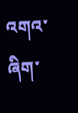འགའ་ཞིག་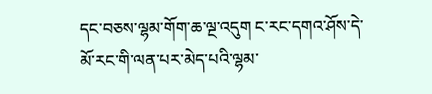དང་བཅས་ལྷམ་གོག་ཆ་ལྔ་འདུག ང་རང་དགའ་ཤོས་དེ་མོ་རང་གི་ལན་པར་མེད་པའི་ལྷམ་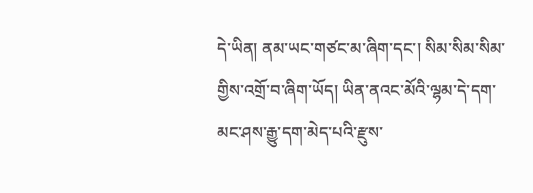དེ་ཡིན། ནམ་ཡང་གཙང་མ་ཞིག་དང་། སིམ་སིམ་སིམ་གྱིས་འགྲོ་བ་ཞིག་ཡོད། ཡིན་ནའང་མོའི་ལྷམ་དེ་དག་མང་ཤས་རྒྱུ་དག་མེད་པའི་རྫུས་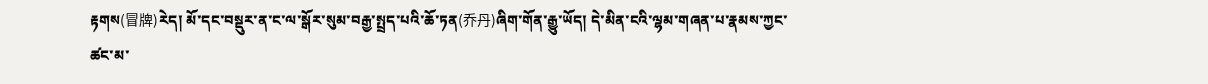རྟགས(冒牌)རེད། མོ་དང་བསྡུར་ན་ང་ལ་སྒོར་སུམ་བརྒྱ་སྤྲད་པའི་ཆོ་ཏན(乔丹)ཞིག་གོན་རྒྱུ་ཡོད། དེ་མིན་ངའི་ལྷམ་གཞན་པ་རྣམས་ཀྱང་ཚང་མ་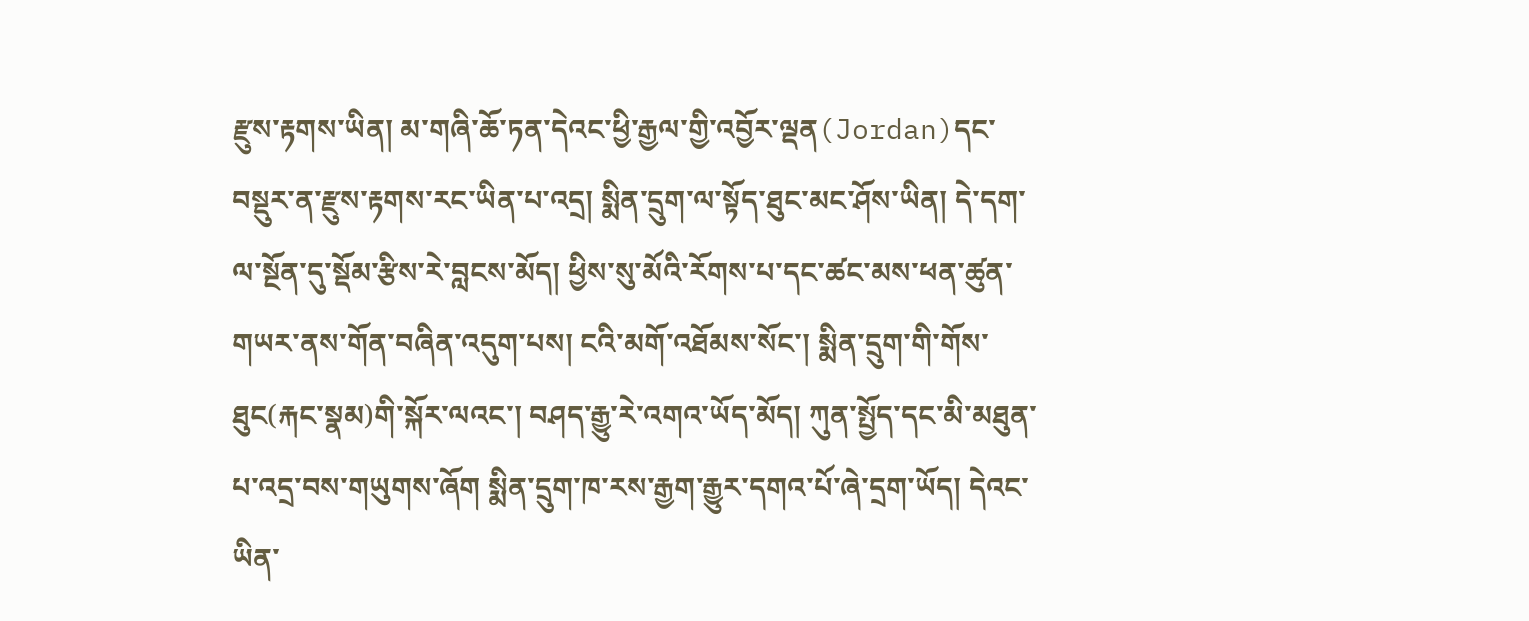རྫུས་རྟགས་ཡིན། མ་གཞི་ཆོ་ཏན་དེའང་ཕྱི་རྒྱལ་གྱི་འབྱོར་ལྡན(Jordan)དང་བསྡུར་ན་རྫུས་རྟགས་རང་ཡིན་པ་འདྲ། སྨིན་དྲུག་ལ་སྟོད་ཐུང་མང་ཤོས་ཡིན། དེ་དག་ལ་སྔོན་དུ་སྡོམ་རྩིས་རེ་བླངས་མོད། ཕྱིས་སུ་མོའི་རོགས་པ་དང་ཚང་མས་ཕན་ཚུན་གཡར་ནས་གོན་བཞིན་འདུག་པས། ངའི་མགོ་འཐོམས་སོང་། སྨིན་དྲུག་གི་གོས་ཐུང(རྐང་སྣམ)གི་སྐོར་ལའང་། བཤད་རྒྱུ་རེ་འགའ་ཡོད་མོད། ཀུན་སྤྱོད་དང་མི་མཐུན་པ་འདྲ་བས་གཡུགས་ཞོག སྨིན་དྲུག་ཁ་རས་རྒྱག་རྒྱུར་དགའ་པོ་ཞེ་དྲག་ཡོད། དེའང་ཡིན་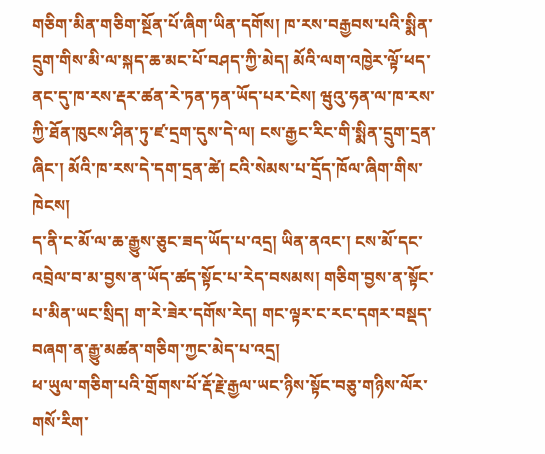གཅིག་མིན་གཅིག་སྔོན་པོ་ཞིག་ཡིན་དགོས། ཁ་རས་བརྒྱབས་པའི་སྨིན་དྲུག་གིས་མི་ལ་སྐད་ཆ་མང་པོ་བཤད་ཀྱི་མེད། མོའི་ལག་འཁྱེར་ལྟོ་ཕད་ནང་དུ་ཁ་རས་རྡར་ཚན་རེ་ཏན་ཏན་ཡོད་པར་ངེས། ཝུའུ་ཧན་ལ་ཁ་རས་ཀྱི་ཐོན་ཁུངས་ཤིན་ཏུ་ཛ་དྲག་དུས་དེ་ལ། ངས་རྒྱང་རིང་གི་སྨིན་དྲུག་དྲན་ཞིང་། མོའི་ཁ་རས་དེ་དག་དྲན་ཚེ། ངའི་སེམས་པ་དྲོད་ཁོལ་ཞིག་གིས་ཁེངས།
ད་ནི་ང་མོ་ལ་ཆ་རྒྱུས་ཅུང་ཟད་ཡོད་པ་འདྲ། ཡིན་ནའང་། ངས་མོ་དང་འབྲེལ་བ་མ་བྱས་ན་ཡོད་ཚད་སྟོང་པ་རེད་བསམས། གཅིག་བྱས་ན་སྟོང་པ་མིན་ཡང་སྲིད། ག་རེ་ཟེར་དགོས་རེད། གང་ལྟར་ང་རང་དགར་བསྡད་བཞག་ན་རྒྱུ་མཚན་གཅིག་ཀྱང་མེད་པ་འདྲ།
ཕ་ཡུལ་གཅིག་པའི་གྲོགས་པོ་རྡོ་རྗེ་རྒྱལ་ཡང་ཉིས་སྟོང་བཅུ་གཉིས་ལོར་གསོ་རིག་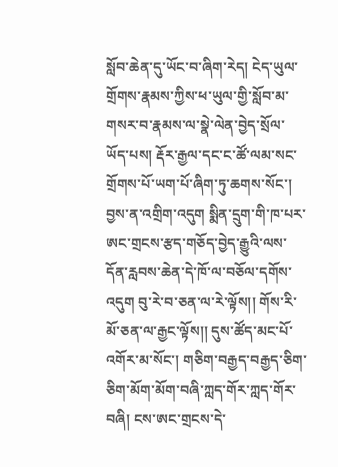སློབ་ཆེན་དུ་ཡོང་བ་ཞིག་རེད། ངེད་ཡུལ་གྲོགས་རྣམས་ཀྱིས་ཕ་ཡུལ་གྱི་སློབ་མ་གསར་བ་རྣམས་ལ་སྣེ་ལེན་བྱེད་སྲོལ་ཡོད་པས། རྡོར་རྒྱལ་དང་ང་ཚོ་ལམ་སང་གྲོགས་པོ་ཡག་པོ་ཞིག་ཏུ་ཆགས་སོང་། བྱས་ན་འགྲིག་འདུག སྨིན་དྲུག་གི་ཁ་པར་ཨང་གྲངས་རྩད་གཅོད་བྱེད་རྒྱུའི་ལས་དོན་རླབས་ཆེན་དེ་ཁོ་ལ་བཅོལ་དགོས་འདུག བུ་རེ་བ་ཅན་ལ་རེ་ལྟོས།། གོས་རི་མོ་ཅན་ལ་རྒྱང་ལྟོས།། དུས་ཚོད་མང་པོ་འགོར་མ་སོང་། གཅིག་བརྒྱད་བརྒྱད་ཅིག་ཅིག་མོག་མོག་བཞི་ཀླད་གོར་ཀླད་གོར་བཞི། ངས་ཨང་གྲངས་དེ་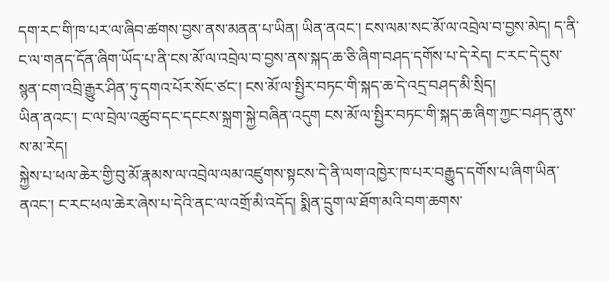དག་རང་གི་ཁ་པར་ལ་ཞིབ་ཚགས་བྱས་ནས་མནན་པ་ཡིན། ཡིན་ནའང་། ངས་ལམ་སང་མོ་ལ་འབྲེལ་བ་བྱས་མེད། ད་ནི་ང་ལ་གནད་དོན་ཞིག་ཡོད་པ་ནི་ངས་མོ་ལ་འབྲེལ་བ་བྱས་ནས་སྐད་ཆ་ཅི་ཞིག་བཤད་དགོས་པ་དེ་རེད། ང་རང་དེ་དུས་སྙན་ངག་འབྲི་རྒྱུར་ཤིན་ཏུ་དགའ་པོར་སོང་ཙང་། ངས་མོ་ལ་སྤྱིར་བཏང་གི་སྐད་ཆ་དེ་འདྲ་བཤད་མི་སྲིད།
ཡིན་ནའང་། ང་ལ་བྲེལ་འཚུབ་དང་དངངས་སྐྲག་སྐྱེ་བཞིན་འདུག ངས་མོ་ལ་སྤྱིར་བཏང་གི་སྐད་ཆ་ཞིག་ཀྱང་བཤད་ནུས་ས་མ་རེད།
སྐྱེས་པ་ཕལ་ཆེར་གྱི་བུ་མོ་རྣམས་ལ་འབྲེལ་ལམ་འཛུགས་སྟངས་དེ་ནི་ལག་འཁྱེར་ཁ་པར་བརྒྱུད་དགོས་པ་ཞིག་ཡིན་ནའང་། ང་རང་ཕལ་ཆེར་ཞེས་པ་དེའི་ནང་ལ་འགྲོ་མི་འདོད། སྨིན་དྲུག་ལ་ཐོག་མའི་བག་ཆགས་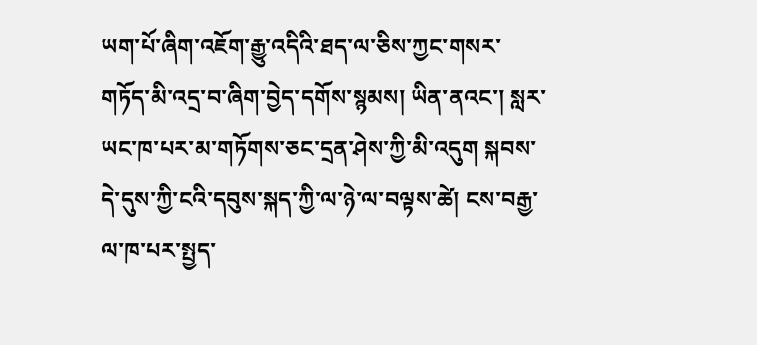ཡག་པོ་ཞིག་འཇོག་རྒྱུ་འདིའི་ཐད་ལ་ཅིས་ཀྱང་གསར་གཏོད་མི་འདྲ་བ་ཞིག་བྱེད་དགོས་སྙམས། ཡིན་ནའང་། སླར་ཡང་ཁ་པར་མ་གཏོགས་ཅང་དྲན་ཤེས་ཀྱི་མི་འདུག སྐབས་དེ་དུས་ཀྱི་ངའི་དབུས་སྐད་ཀྱི་ལ་ཉེ་ལ་བལྟས་ཚེ། ངས་བརྒྱ་ལ་ཁ་པར་སྤྱད་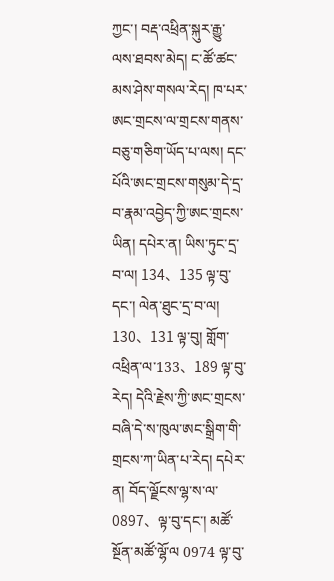ཀྱང་། བརྡ་འཕྲིན་སྐུར་རྒྱུ་ལས་ཐབས་མེད། ང་ཚོ་ཚང་མས་ཤེས་གསལ་རེད། ཁ་པར་ཨང་གྲངས་ལ་གྲངས་གནས་བཅུ་གཅིག་ཡོད་པ་ལས། དང་པོའི་ཨང་གྲངས་གསུམ་དེ་དྲ་བ་རྣམ་འབྱེད་ཀྱི་ཨང་གྲངས་ཡིན། དཔེར་ན། ཡིས་ཏུང་དྲ་བ་ལ། 134、135 ལྟ་བུ་དང་། ལེན་ཐུང་དྲ་བ་ལ། 130、131 ལྟ་བུ། གློག་འཕྲིན་ལ་133、189 ལྟ་བུ་རེད། དེའི་རྗེས་ཀྱི་ཨང་གྲངས་བཞི་དེ་ས་ཁུལ་ཨང་སྒྲིག་གི་གྲངས་ཀ་ཡིན་པ་རེད། དཔེར་ན། བོད་ལྗོངས་ལྷ་ས་ལ་0897、ལྟ་བུ་དང་། མཚོ་སྔོན་མཚོ་ལྷོ་ལ 0974 ལྟ་བུ་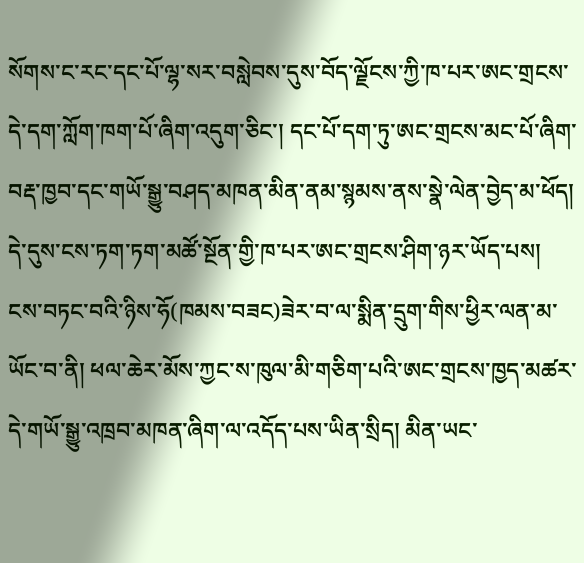སོགས་ང་རང་དང་པོ་ལྷ་སར་བསླེབས་དུས་བོད་ལྗོངས་ཀྱི་ཁ་པར་ཨང་གྲངས་དེ་དག་ཀློག་ཁག་པོ་ཞིག་འདུག་ཅིང་། དང་པོ་དག་ཏུ་ཨང་གྲངས་མང་པོ་ཞིག་བརྡ་ཁྱབ་དང་གཡོ་སྒྱུ་བཤད་མཁན་མིན་ནམ་སྙམས་ནས་སྣེ་ལེན་བྱེད་མ་ཕོད། དེ་དུས་ངས་ཏག་ཏག་མཚོ་སྔོན་གྱི་ཁ་པར་ཨང་གྲངས་ཤིག་ཉར་ཡོད་པས། ངས་བཏང་བའི་ཉིས་ཧོ(ཁམས་བཟང)ཟེར་བ་ལ་སྨིན་དྲུག་གིས་ཕྱིར་ལན་མ་ཡོང་བ་ནི། ཕལ་ཆེར་མོས་ཀྱང་ས་ཁུལ་མི་གཅིག་པའི་ཨང་གྲངས་ཁྱད་མཚར་དེ་གཡོ་སྒྱུ་འཁྲབ་མཁན་ཞིག་ལ་འདོད་པས་ཡིན་སྲིད། མིན་ཡང་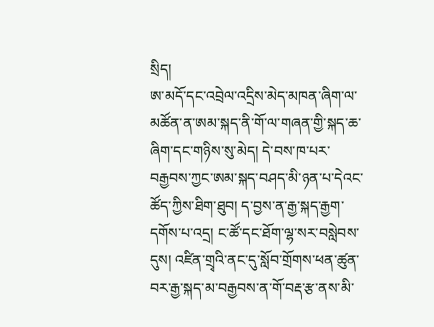སྲིད།
ཨ་མདོ་དང་འབྲེལ་འདྲིས་མེད་མཁན་ཞིག་ལ་མཚོན་ན་ཨམ་སྐད་ནི་གོ་ལ་གཞན་གྱི་སྐད་ཆ་ཞིག་དང་གཉིས་སུ་མེད། དེ་བས་ཁ་པར་བརྒྱབས་ཀྱང་ཨམ་སྐད་བཤད་མི་ཉན་པ་དེའང་ཚོད་ཀྱིས་ཐིག་ཐུབ། ད་བྱས་ན་རྒྱ་སྐད་རྒྱག་དགོས་པ་འདྲ། ང་ཚོ་དང་ཐོག་ལྷ་སར་བསླེབས་དུས། འཛིན་གྲྭའི་ནང་དུ་སློབ་གྲོགས་ཕན་ཚུན་བར་རྒྱ་སྐད་མ་བརྒྱབས་ན་གོ་བརྡ་རྩ་ནས་མི་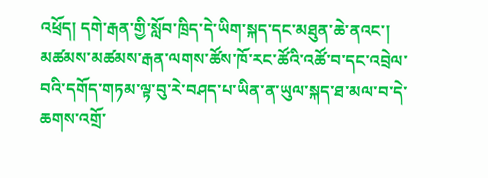འཕྲོད། དགེ་རྒན་གྱི་སློབ་ཁྲིད་དེ་ཡིག་སྐད་དང་མཐུན་ཆེ་ནའང་། མཚམས་མཚམས་རྒན་ལགས་ཚོས་ཁོ་རང་ཚོའི་འཚོ་བ་དང་འབྲེལ་བའི་དགོད་གཏམ་ལྟ་བུ་རེ་བཤད་པ་ཡིན་ན་ཡུལ་སྐད་ཐ་མལ་བ་དེ་ཆགས་འགྲོ་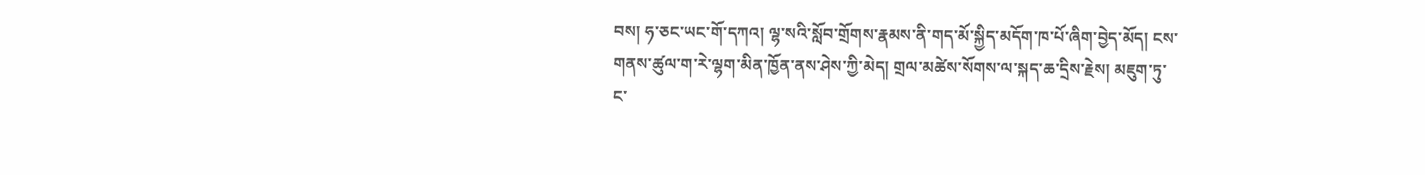བས། ཧ་ཅང་ཡང་གོ་དཀའ། ལྷ་སའི་སློབ་གྲོགས་རྣམས་ནི་གད་མོ་སྐྱིད་མདོག་ཁ་པོ་ཞིག་བྱེད་མོད། ངས་གནས་ཚུལ་ག་རེ་ལྷག་མིན་ཁྱོན་ནས་ཤེས་ཀྱི་མེད། གྲལ་མཚེས་སོགས་ལ་སྐད་ཆ་དྲིས་རྗེས། མཇུག་ཏུ་ང་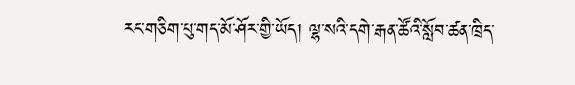རང་གཅིག་པུ་གད་མོ་ཤོར་གྱི་ཡོད། ལྷ་སའི་དགེ་རྒན་ཚོའི་སློབ་ཚན་ཁྲིད་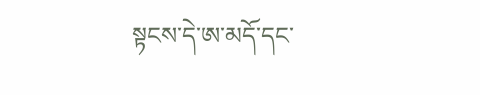སྟངས་དེ་ཨ་མདོ་དང་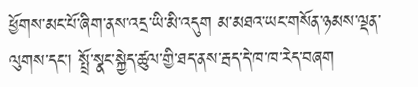ཕྱོགས་མང་པོ་ཞིག་ནས་འདྲ་ཡི་མི་འདུག མ་མཐའ་ཡང་གསོན་ཉམས་ལྡན་ལུགས་དང་། སྤྲོ་སྣང་སྐྱེད་ཚུལ་གྱི་ཐད་ནས་རྦད་དེ་ཁ་ཁ་རེད་བཞག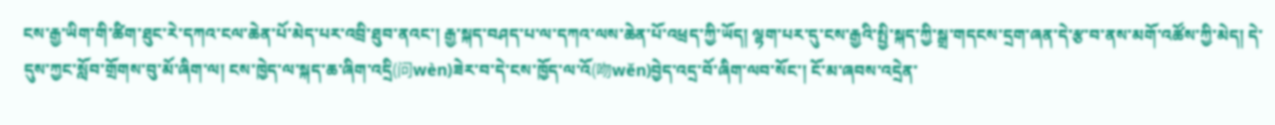ངས་རྒྱ་ཡིག་གི་ཚིག་ཐུང་རེ་དཀའ་ངལ་ཆེན་པོ་མེད་པར་འབྲི་ཐུབ་ནའང་། རྒྱ་སྐད་བཤད་པ་ལ་དཀའ་ལས་ཆེན་པོ་འཕྲད་ཀྱི་ཡོད། ལྷག་པར་དུ་ངས་རྒྱའི་སྤྱི་སྐད་ཀྱི་སྒྲ་གདངས་དྲག་ཞན་དེ་རྩ་བ་ནས་མགོ་འཚོས་ཀྱི་མེད། དེ་དུས་ཀྱང་སློབ་གྲོགས་བུ་མོ་ཞིག་ལ། ངས་ཁྱེད་ལ་སྐད་ཆ་ཞིག་འདྲི(问wèn)ཟེར་བ་དེ་ངས་ཁྱོད་ལ་འོ(吻wěn)བྱེད་འདྲ་བོ་ཞིག་ལབ་སོང་། ངོ་མ་ཞབས་འདྲེན་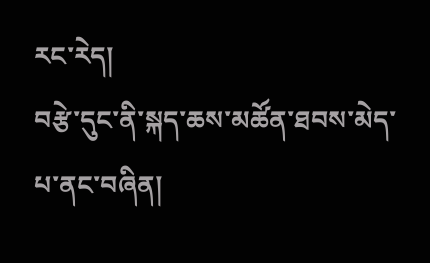རང་རེད།
བརྩེ་དུང་ནི་སྐད་ཆས་མཚོན་ཐབས་མེད་པ་ནང་བཞིན།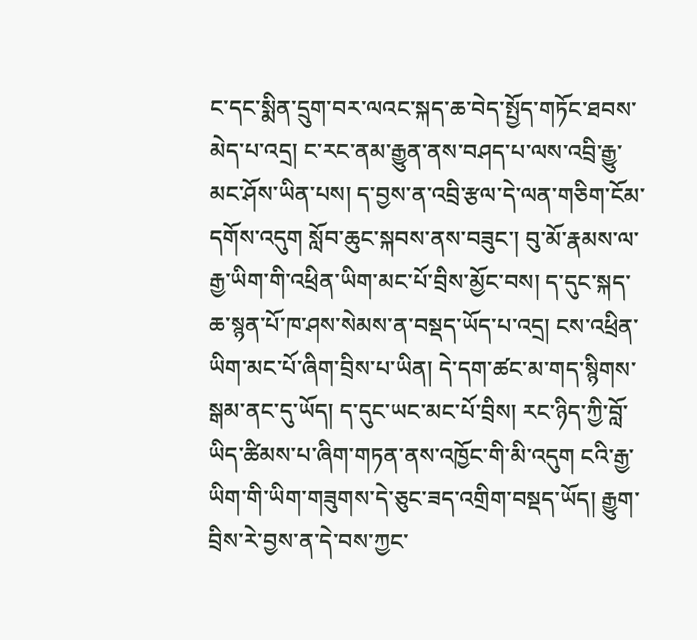ང་དང་སྨིན་དྲུག་བར་ལའང་སྐད་ཆ་བེད་སྤྱོད་གཏོང་ཐབས་མེད་པ་འདྲ། ང་རང་ནམ་རྒྱུན་ནས་བཤད་པ་ལས་འབྲི་རྒྱུ་མང་ཤོས་ཡིན་པས། ད་བྱས་ན་འབྲི་རྩལ་དེ་ལན་གཅིག་ངོམ་དགོས་འདུག སློབ་ཆུང་སྐབས་ནས་བཟུང་། བུ་མོ་རྣམས་ལ་རྒྱ་ཡིག་གི་འཕྲིན་ཡིག་མང་པོ་བྲིས་མྱོང་བས། ད་དུང་སྐད་ཆ་སྙན་པོ་ཁ་ཤས་སེམས་ན་བསྡད་ཡོད་པ་འདྲ། ངས་འཕྲིན་ཡིག་མང་པོ་ཞིག་བྲིས་པ་ཡིན། དེ་དག་ཚང་མ་གད་སྙིགས་སྒམ་ནང་དུ་ཡོད། ད་དུང་ཡང་མང་པོ་བྲིས། རང་ཉིད་ཀྱི་བློ་ཡིད་ཚིམས་པ་ཞིག་གཏན་ནས་འཁྱོང་གི་མི་འདུག ངའི་རྒྱ་ཡིག་གི་ཡིག་གཟུགས་དེ་ཅུང་ཟད་འགྲིག་བསྡད་ཡོད། རྒྱུག་བྲིས་རེ་བྱས་ན་དེ་བས་ཀྱང་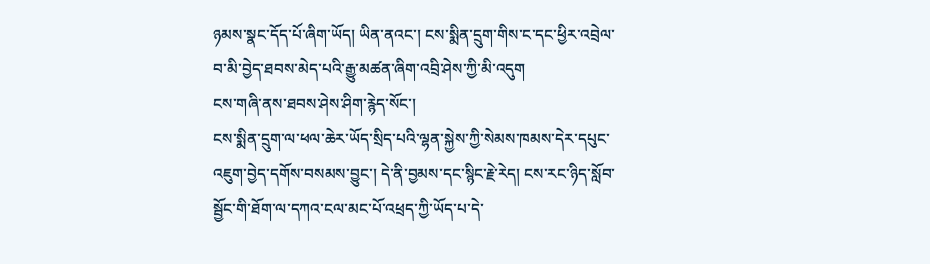ཉམས་སྣང་དོད་པོ་ཞིག་ཡོད། ཡིན་ནའང་། ངས་སྨིན་དྲུག་གིས་ང་དང་ཕྱིར་འབྲེལ་བ་མི་བྱེད་ཐབས་མེད་པའི་རྒྱུ་མཚན་ཞིག་འབྲི་ཤེས་ཀྱི་མི་འདུག
ངས་གཞི་ནས་ཐབས་ཤེས་ཤིག་རྙེད་སོང་།
ངས་སྨིན་དྲུག་ལ་ཕལ་ཆེར་ཡོད་སྲིད་པའི་ལྷན་སྐྱེས་ཀྱི་སེམས་ཁམས་དེར་དཔུང་འཇུག་བྱེད་དགོས་བསམས་བྱུང་། དེ་ནི་བྱམས་དང་སྙིང་རྗེ་རེད། ངས་རང་ཉིད་སློབ་སྦྱོང་གི་ཐོག་ལ་དཀའ་ངལ་མང་པོ་འཕྲད་ཀྱི་ཡོད་པ་དེ་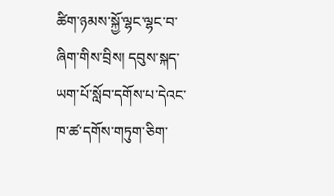ཚིག་ཉམས་སྐྱོ་ལྷང་ལྷང་བ་ཞིག་གིས་བྲིས། དབུས་སྐད་ཡག་པོ་སློབ་དགོས་པ་དེའང་ཁ་ཚ་དགོས་གཏུག་ཅིག་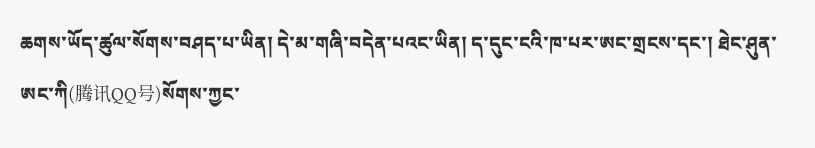ཆགས་ཡོད་ཚུལ་སོགས་བཤད་པ་ཡིན། དེ་མ་གཞི་བདེན་པའང་ཡིན། ད་དུང་ངའི་ཁ་པར་ཨང་གྲངས་དང་། ཐེང་ཤུན་ཨང་ཀི(腾讯QQ号)སོགས་ཀྱང་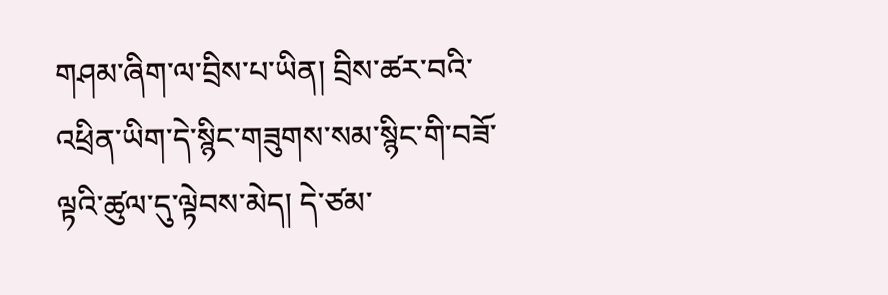གཤམ་ཞིག་ལ་བྲིས་པ་ཡིན། བྲིས་ཚར་བའི་འཕྲིན་ཡིག་དེ་སྙིང་གཟུགས་སམ་སྙིང་གི་བཟོ་ལྟའི་ཚུལ་དུ་ལྟེབས་མེད། དེ་ཙམ་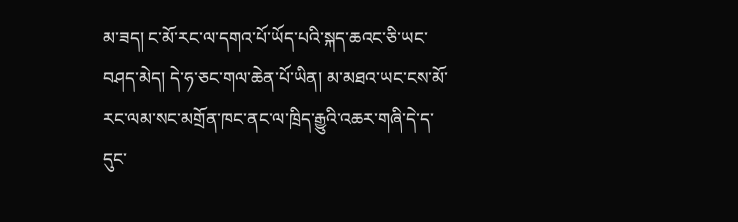མ་ཟད། ང་མོ་རང་ལ་དགའ་པོ་ཡོད་པའི་སྐད་ཆའང་ཅི་ཡང་བཤད་མེད། དེ་ཧ་ཅང་གལ་ཆེན་པོ་ཡིན། མ་མཐའ་ཡང་ངས་མོ་རང་ལམ་སང་མགྲོན་ཁང་ནང་ལ་ཁྲིད་རྒྱུའི་འཆར་གཞི་དེ་ད་དུང་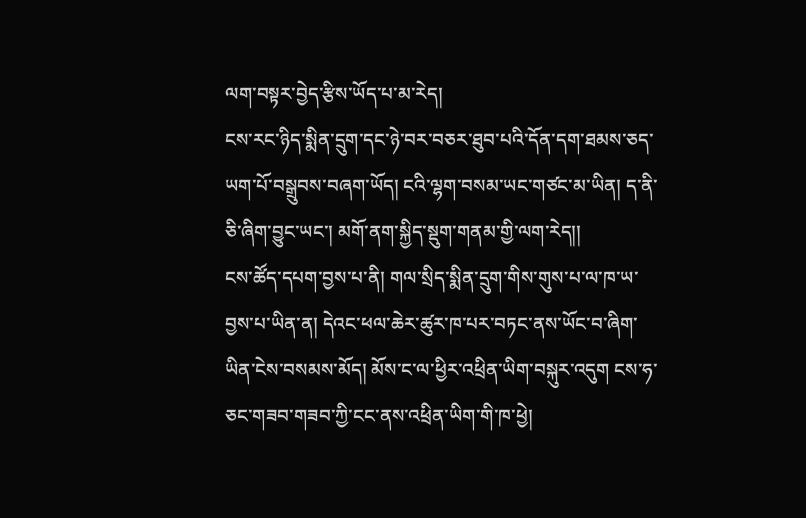ལག་བསྟར་བྱེད་རྩིས་ཡོད་པ་མ་རེད།
ངས་རང་ཉིད་སྨིན་དྲུག་དང་ཉེ་བར་བཅར་ཐུབ་པའི་དོན་དག་ཐམས་ཅད་ཡག་པོ་བསྒྲུབས་བཞག་ཡོད། ངའི་ལྷག་བསམ་ཡང་གཙང་མ་ཡིན། ད་ནི་ཅི་ཞིག་བྱུང་ཡང་། མགོ་ནག་སྐྱིད་སྡུག་གནམ་གྱི་ལག་རེད།།
ངས་ཚོད་དཔག་བྱས་པ་ནི། གལ་སྲིད་སྨིན་དྲུག་གིས་གུས་པ་ལ་ཁ་ཡ་བྱས་པ་ཡིན་ན། དེའང་ཕལ་ཆེར་ཚུར་ཁ་པར་བཏང་ནས་ཡོང་བ་ཞིག་ཡིན་ངེས་བསམས་མོད། མོས་ང་ལ་ཕྱིར་འཕྲིན་ཡིག་བསྐུར་འདུག ངས་ཧ་ཅང་གཟབ་གཟབ་ཀྱི་ངང་ནས་འཕྲིན་ཡིག་གི་ཁ་ཕྱེ།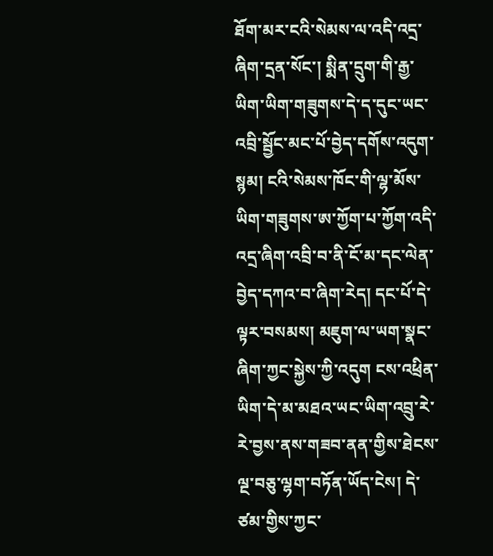ཐོག་མར་ངའི་སེམས་ལ་འདི་འདྲ་ཞིག་དྲན་སོང་། སྨིན་དྲུག་གི་རྒྱ་ཡིག་ཡིག་གཟུགས་དེ་ད་དུང་ཡང་འབྲི་སྦྱོང་མང་པོ་བྱེད་དགོས་འདུག་སྙམ། ངའི་སེམས་ཁོང་གི་ལྷ་མོས་ཡིག་གཟུགས་ཨ་ཀྱོག་པ་ཀྱོག་འདི་འདྲ་ཞིག་འབྲི་བ་ནི་ངོ་མ་དང་ལེན་བྱེད་དཀའ་བ་ཞིག་རེད། དང་པོ་དེ་ལྟར་བསམས། མཇུག་ལ་ཡག་སྣང་ཞིག་ཀྱང་སྐྱེས་ཀྱི་འདུག ངས་འཕྲིན་ཡིག་དེ་མ་མཐའ་ཡང་ཡིག་འབྲུ་རེ་རེ་བྱས་ནས་གཟབ་ནན་གྱིས་ཐེངས་ལྔ་བཅུ་ལྷག་བཏོན་ཡོད་ངེས། དེ་ཙམ་གྱིས་ཀྱང་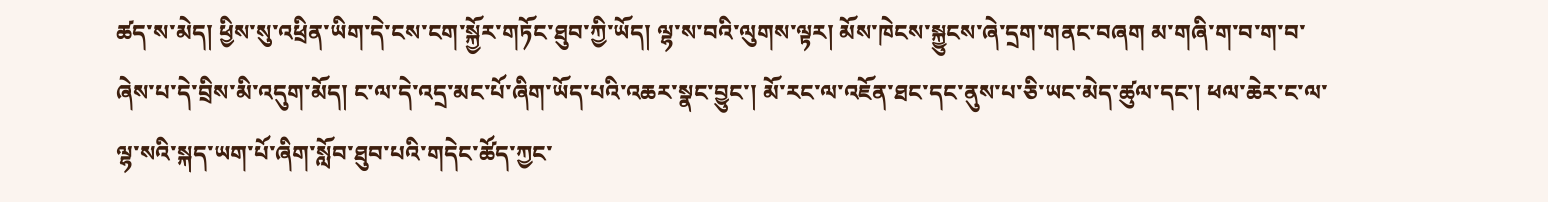ཚད་ས་མེད། ཕྱིས་སུ་འཕྲིན་ཡིག་དེ་ངས་ངག་སྐྱོར་གཏོང་ཐུབ་ཀྱི་ཡོད། ལྷ་ས་བའི་ལུགས་ལྟར། མོས་ཁེངས་སྐྱུངས་ཞེ་དྲག་གནང་བཞག མ་གཞི་ག་བ་ག་བ་ཞེས་པ་དེ་བྲིས་མི་འདུག་མོད། ང་ལ་དེ་འདྲ་མང་པོ་ཞིག་ཡོད་པའི་འཆར་སྣང་བྱུང་། མོ་རང་ལ་འཇོན་ཐང་དང་ནུས་པ་ཅི་ཡང་མེད་ཚུལ་དང་། ཕལ་ཆེར་ང་ལ་ལྷ་སའི་སྐད་ཡག་པོ་ཞིག་སློབ་ཐུབ་པའི་གདེང་ཚོད་ཀྱང་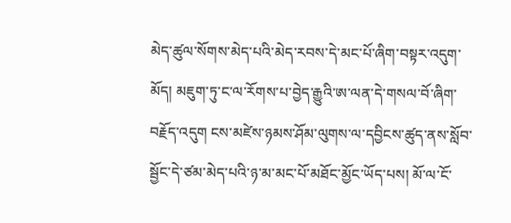མེད་ཚུལ་སོགས་མེད་པའི་མེད་རབས་དེ་མང་པོ་ཞིག་བསྟར་འདུག་མོད། མཇུག་ཏུ་ང་ལ་རོགས་པ་བྱེད་རྒྱུའི་ཨ་ལན་དེ་གསལ་བོ་ཞིག་བརྗོད་འདུག ངས་མཛེས་ཉམས་ཤོམ་ལུགས་ལ་དབྱིངས་ཚུད་ནས་སློབ་སྦྱོང་དེ་ཙམ་མེད་པའི་ཉ་མ་མང་པོ་མཐོང་མྱོང་ཡོད་པས། མོ་ལ་ངོ་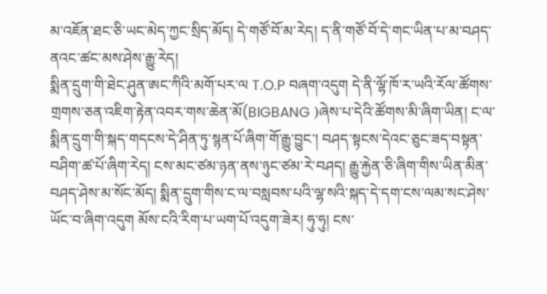མ་འཇོན་ཐང་ཅི་ཡང་མེད་ཀྱང་སྲིད་མོད། དེ་གཙོ་བོ་མ་རེད། ད་ནི་གཙོ་བོ་དེ་གང་ཡིན་པ་མ་བཤད་ནའང་ཚང་མས་ཤེས་རྒྱུ་རེད།
སྨིན་དྲུག་གི་ཐེང་ཤུན་ཨང་ཀིའི་མགོ་པར་ལ T.O.P བཞག་འདུག དེ་ནི་ལྷོ་ཁོ་ར་ཡའི་རོལ་ཚོགས་གྲགས་ཅན་འཇིག་རྟེན་འབར་གས་ཆེན་མོ(BIGBANG )ཞེས་པ་དེའི་ཚོགས་མི་ཞིག་ཡིན། ང་ལ་སྨིན་དྲུག་གི་སྐད་གདངས་དེ་ཤིན་ཏུ་སྙན་པོ་ཞིག་གོ་རྒྱུ་བྱུང་། བཤད་སྟངས་དེའང་ཅུང་ཟད་བསྟན་བཤིག་ཚ་པོ་ཞིག་རེད། ངས་མང་ཙམ་ཉན་ནས་ཉུང་ཙམ་རེ་བཤད། རྒྱུ་རྐྱེན་ཅི་ཞིག་གིས་ཡིན་མིན་བཤད་ཤེས་མ་སོང་མོད། སྨིན་དྲུག་གིས་ང་ལ་བསླབས་པའི་ལྷ་སའི་སྐད་དེ་དག་ངས་ལམ་སང་ཤེས་ཡོང་བ་ཞིག་འདུག མོས་ངའི་རིག་པ་ཡག་པོ་འདུག་ཟེར། ཧུ་ཧུ། ངས་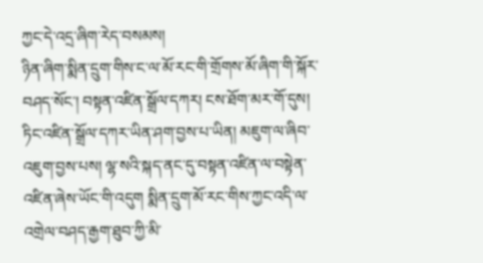ཀྱང་དེ་འདྲ་ཞིག་རེད་བསམས།
ཉིན་ཞིག་སྨིན་དྲུག་གིས་ང་ལ་མོ་རང་གི་གྲོགས་མོ་ཞིག་གི་སྐོར་བཤད་སོང་། བསྟན་འཛིན་སྒྲོལ་དཀར། ངས་ཐོག་མར་གོ་དུས། ཏིང་འཛིན་སྒྲོལ་དཀར་ཡིན་ཤག་བྱས་པ་ཡིན། མཇུག་ལ་ཞིབ་འཇུག་བྱས་པས། ལྷ་སའི་སྐད་ནང་དུ་བསྟན་འཛིན་ལ་བསྟེན་འཛིན་ཞེས་ཡོང་གི་འདུག སྨིན་དྲུག་མོ་རང་གིས་ཀྱང་འདི་ལ་འགྲེལ་བཤད་རྒྱག་ཐུབ་ཀྱི་མི་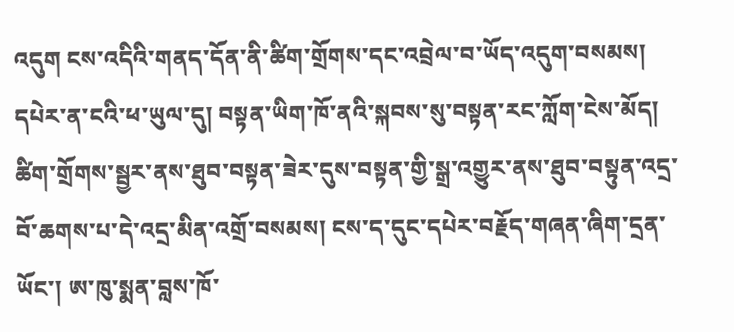འདུག ངས་འདིའི་གནད་དོན་ནི་ཚིག་གྲོགས་དང་འབྲེལ་བ་ཡོད་འདུག་བསམས། དཔེར་ན་ངའི་ཕ་ཡུལ་དུ། བསྟན་ཡིག་ཁོ་ནའི་སྐབས་སུ་བསྟན་རང་ཀློག་ངེས་མོད། ཚིག་གྲོགས་སྦྱར་ནས་ཐུབ་བསྟན་ཟེར་དུས་བསྟན་གྱི་སྒྲ་འགྱུར་ནས་ཐུབ་བསྟུན་འདྲ་བོ་ཆགས་པ་དེ་འདྲ་མིན་འགྲོ་བསམས། ངས་ད་དུང་དཔེར་བརྗོད་གཞན་ཞིག་དྲན་ཡོང་། ཨ་ཁུ་སྨན་བླས་ཁོ་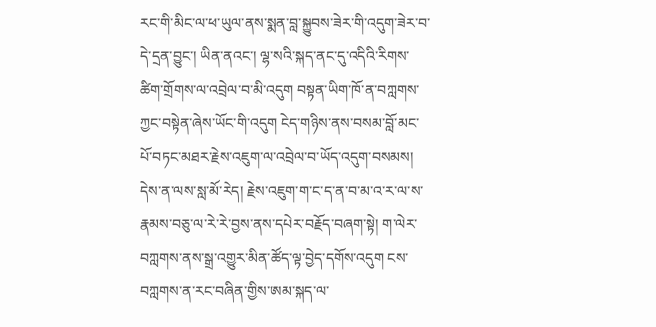རང་གི་མིང་ལ་ཕ་ཡུལ་ནས་སྨན་བླ་སྐྱུབས་ཟེར་གི་འདུག་ཟེར་བ་དེ་དྲན་བྱུང་། ཡིན་ནའང་། ལྷ་སའི་སྐད་ནང་དུ་འདིའི་རིགས་ཚིག་གྲོགས་ལ་འབྲེལ་བ་མི་འདུག བསྟན་ཡིག་ཁོ་ན་བཀླགས་ཀྱང་བསྟེན་ཞེས་ཡོང་གི་འདུག ངེད་གཉིས་ནས་བསམ་བློ་མང་པོ་བཏང་མཐར་རྗེས་འཇུག་ལ་འབྲེལ་བ་ཡོད་འདུག་བསམས། དེས་ན་ལས་སླ་མོ་རེད། རྗེས་འཇུག་ག་ང་ད་ན་བ་མ་འ་ར་ལ་ས་རྣམས་བཅུ་ལ་རེ་རེ་བྱས་ནས་དཔེར་བརྗོད་བཞག་སྟེ། ག་ལེར་བཀླགས་ནས་སྒྲ་འགྱུར་མིན་ཚོད་ལྟ་བྱེད་དགོས་འདུག ངས་བཀླགས་ན་རང་བཞིན་གྱིས་ཨམ་སྐད་ལ་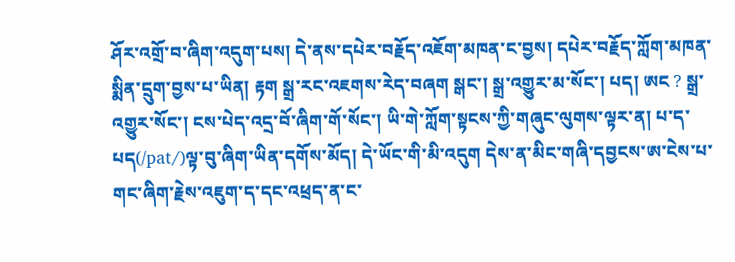ཤོར་འགྲོ་བ་ཞིག་འདུག་པས། དེ་ནས་དཔེར་བརྗོད་འཇོག་མཁན་ང་བྱས། དཔེར་བརྗོད་ཀློག་མཁན་སྨིན་དྲུག་བྱས་པ་ཡིན། རྟག སྒྲ་རང་འཇགས་རེད་བཞག སྒང་། སྒྲ་འགྱུར་མ་སོང་། པད། ཨང ? སྒྲ་འགྱུར་སོང་། ངས་པེད་འདྲ་བོ་ཞིག་གོ་སོང་། ཡི་གེ་ཀློག་སྟངས་ཀྱི་གཞུང་ལུགས་ལྟར་ན། པ་ད་པད(/pat/)ལྟ་བུ་ཞིག་ཡིན་དགོས་མོད། དེ་ཡོང་གི་མི་འདུག དེས་ན་མིང་གཞི་དབྱངས་ཨ་ངེས་པ་གང་ཞིག་རྗེས་འཇུག་ད་དང་འཕྲད་ན་ང་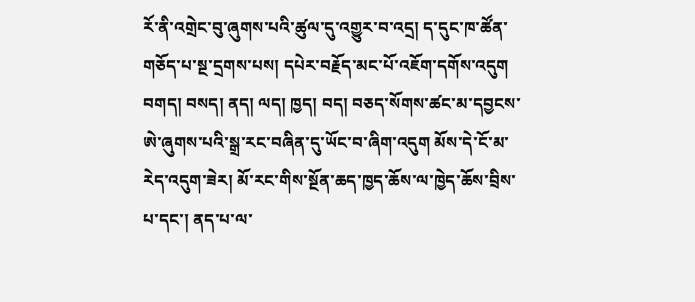རོ་ནི་འགྲེང་བུ་ཞུགས་པའི་ཚུལ་དུ་འགྱུར་བ་འདྲ། ད་དུང་ཁ་ཚོན་གཅོད་པ་སྔ་དྲགས་པས། དཔེར་བརྗོད་མང་པོ་འཇོག་དགོས་འདུག བགད། བསད། ནད། ལད། ཁྱད། བད། བཅད་སོགས་ཚང་མ་དབྱངས་ཨེ་ཞུགས་པའི་སྒྲ་རང་བཞིན་དུ་ཡོང་བ་ཞིག་འདུག མོས་དེ་ངོ་མ་རེད་འདུག་ཟེར། མོ་རང་གིས་སྔོན་ཆད་ཁྱད་ཆོས་ལ་ཁྱེད་ཆོས་བྲིས་པ་དང་། ནད་པ་ལ་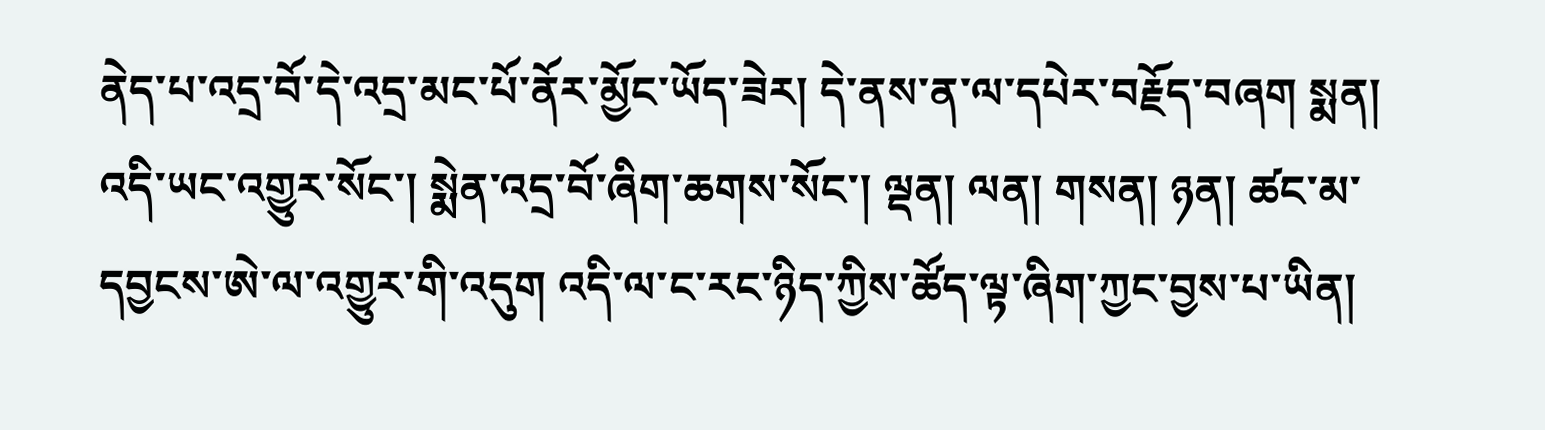ནེད་པ་འདྲ་བོ་དེ་འདྲ་མང་པོ་ནོར་མྱོང་ཡོད་ཟེར། དེ་ནས་ན་ལ་དཔེར་བརྗོད་བཞག སྨན། འདི་ཡང་འགྱུར་སོང་། སྨེན་འདྲ་བོ་ཞིག་ཆགས་སོང་། ལྡན། ལན། གསན། ཉན། ཚང་མ་དབྱངས་ཨེ་ལ་འགྱུར་གི་འདུག འདི་ལ་ང་རང་ཉིད་ཀྱིས་ཚོད་ལྟ་ཞིག་ཀྱང་བྱས་པ་ཡིན།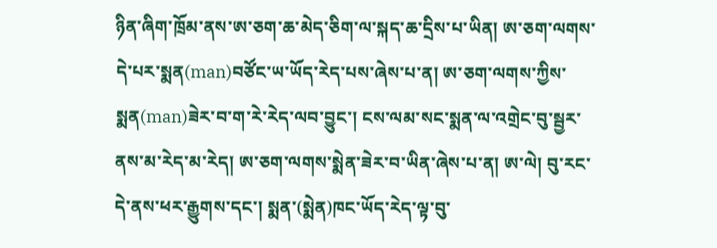ཉིན་ཞིག་ཁྲོམ་ནས་ཨ་ཅག་ཆ་མེད་ཅིག་ལ་སྐད་ཆ་དྲིས་པ་ཡིན། ཨ་ཅག་ལགས་དེ་པར་སྨན(man)བཙོང་ཡ་ཡོད་རེད་པས་ཞེས་པ་ན། ཨ་ཅག་ལགས་ཀྱིས་སྨན(man)ཟེར་བ་ག་རེ་རེད་ལབ་བྱུང་། ངས་ལམ་སང་སྨན་ལ་འགྲེང་བུ་སྦྱར་ནས་མ་རེད་མ་རེད། ཨ་ཅག་ལགས་སྨེན་ཟེར་བ་ཡིན་ཞེས་པ་ན། ཨ་ལེ། བུ་རང་དེ་ནས་ཕར་རྒྱུགས་དང་། སྨན་(སྨེན)ཁང་ཡོད་རེད་ལྟ་བུ་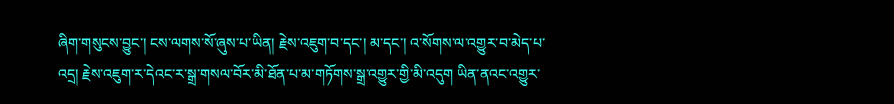ཞིག་གསུངས་བྱུང་། ངས་ལགས་སོ་ཞུས་པ་ཡིན། རྗེས་འཇུག་བ་དང་། མ་དང་། འ་སོགས་ལ་འགྱུར་བ་མེད་པ་འདྲ། རྗེས་འཇུག་ར་དེའང་ར་སྒྲ་གསལ་བོར་མི་ཐོན་པ་མ་གཏོགས་སྒྲ་འགྱུར་གྱི་མི་འདུག ཡིན་ནའང་འགྱུར་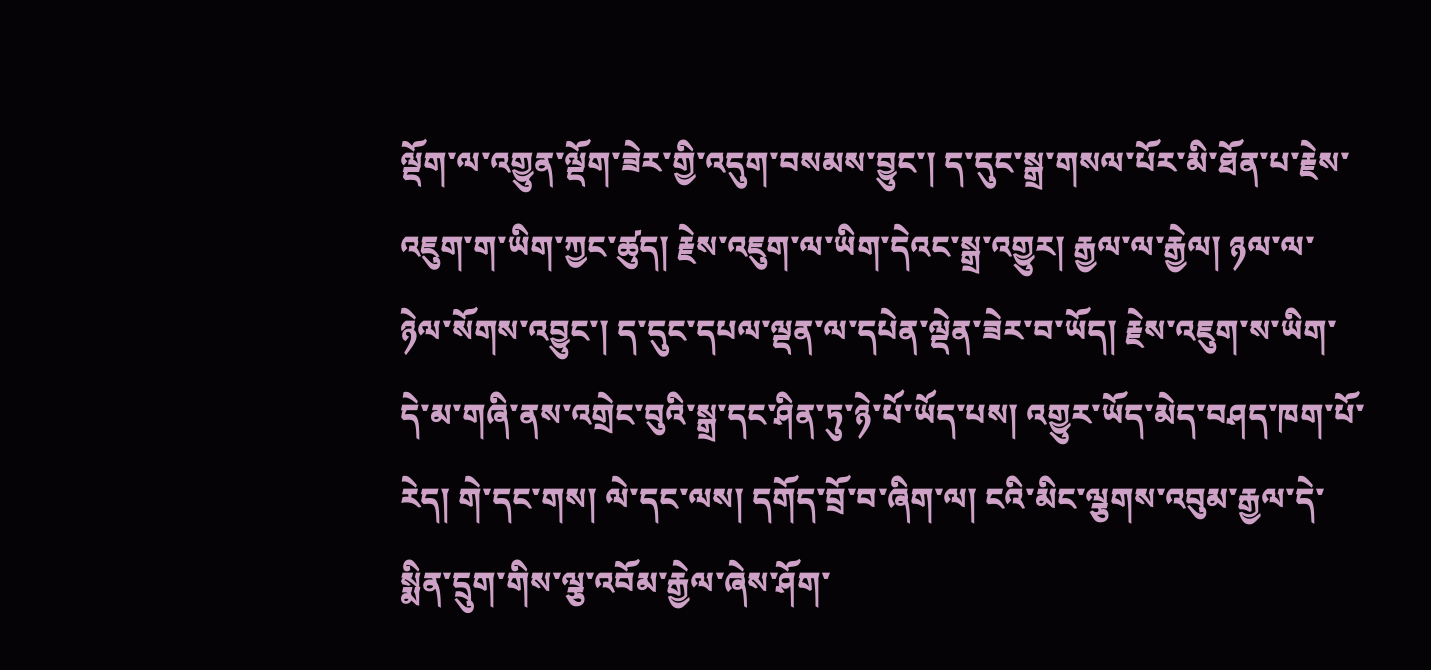ལྡོག་ལ་འགྱུན་ལྡོག་ཟེར་གྱི་འདུག་བསམས་བྱུང་། ད་དུང་སྒྲ་གསལ་པོར་མི་ཐོན་པ་རྗེས་འཇུག་ག་ཡིག་ཀྱང་ཚུད། རྗེས་འཇུག་ལ་ཡིག་དེའང་སྒྲ་འགྱུར། རྒྱལ་ལ་རྒྱེལ། ཉལ་ལ་ཉེལ་སོགས་འབྱུང་། ད་དུང་དཔལ་ལྡན་ལ་དཔེན་ལྡེན་ཟེར་བ་ཡོད། རྗེས་འཇུག་ས་ཡིག་དེ་མ་གཞི་ནས་འགྲེང་བུའི་སྒྲ་དང་ཤིན་ཏུ་ཉེ་པོ་ཡོད་པས། འགྱུར་ཡོད་མེད་བཤད་ཁག་པོ་རེད། གེ་དང་གས། ལེ་དང་ལས། དགོད་བྲོ་བ་ཞིག་ལ། ངའི་མིང་ལྕགས་འབུམ་རྒྱལ་དེ་སྨིན་དྲུག་གིས་ལྕ་འབོམ་རྒྱེལ་ཞེས་ཤོག་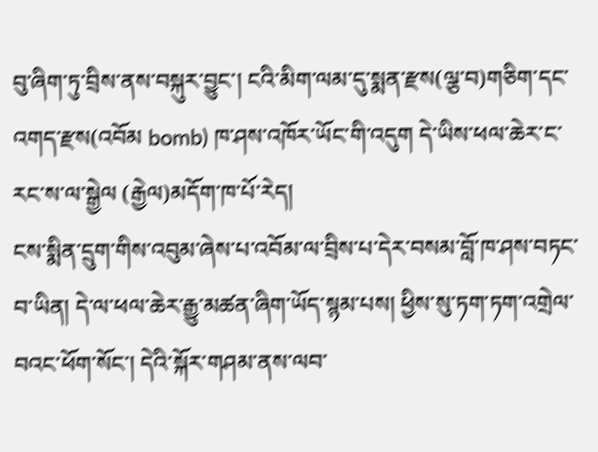བུ་ཞིག་ཏུ་བྲིས་ནས་བསྐུར་བྱུང་། ངའི་མིག་ལམ་དུ་སྨན་རྫས(ལྕ་བ)གཅིག་དང་འགད་རྫས(འབོམ bomb) ཁ་ཤས་འཁོར་ཡོང་གི་འདུག དེ་ཡིས་ཕལ་ཆེར་ང་རང་ས་ལ་སྒྱེལ (རྒྱེལ)མདོག་ཁ་པོ་རེད།
ངས་སྨིན་དྲུག་གིས་འབུམ་ཞེས་པ་འབོམ་ལ་བྲིས་པ་དེར་བསམ་བློ་ཁ་ཤས་བཏང་བ་ཡིན། དེ་ལ་ཕལ་ཆེར་རྒྱུ་མཚན་ཞིག་ཡོད་སྙམ་པས། ཕྱིས་སུ་ཏག་ཏག་འགྲེལ་བའང་ཕོག་སོང་། དེའི་སྐོར་གཤམ་ནས་ལབ་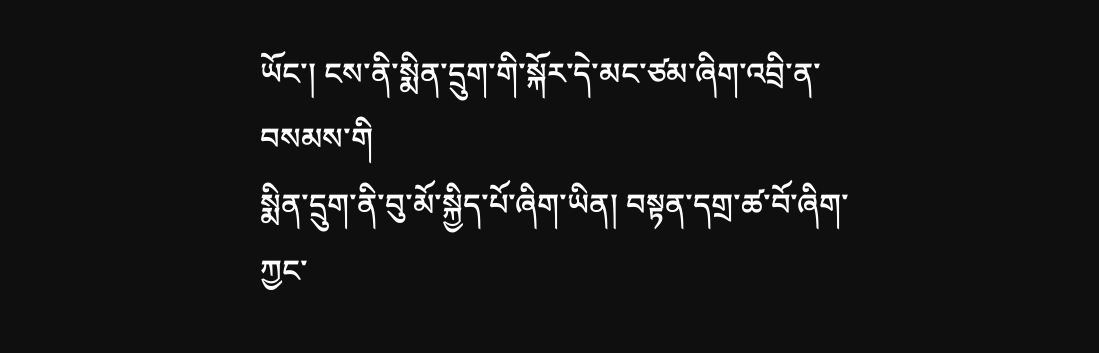ཡོང་། ངས་ནི་སྨིན་དྲུག་གི་སྐོར་དེ་མང་ཙམ་ཞིག་འབྲི་ན་བསམས་གི
སྨིན་དྲུག་ནི་བུ་མོ་སྐྱིད་པོ་ཞིག་ཡིན། བསྟན་དགྲ་ཚ་བོ་ཞིག་ཀྱང་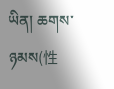ཡིན། ཆགས་ཉམས(性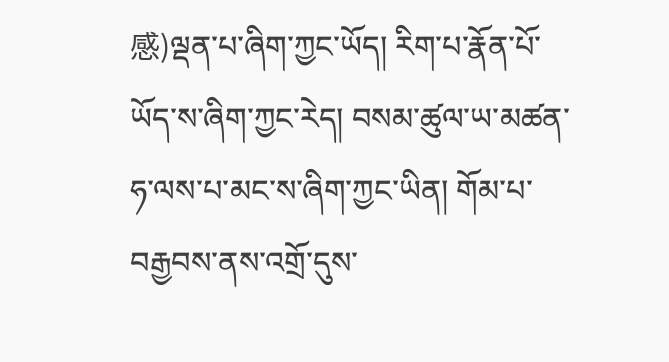感)ལྡན་པ་ཞིག་ཀྱང་ཡོད། རིག་པ་རྣོན་པོ་ཡོད་ས་ཞིག་ཀྱང་རེད། བསམ་ཚུལ་ཡ་མཚན་ཧ་ལས་པ་མང་ས་ཞིག་ཀྱང་ཡིན། གོམ་པ་བརྒྱབས་ནས་འགྲོ་དུས་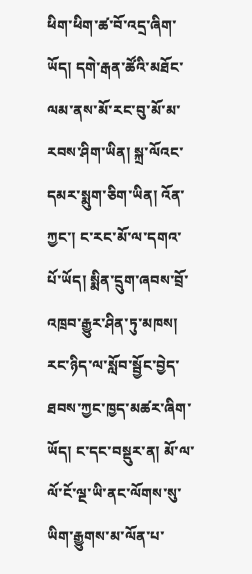ཕིག་ཕིག་ཚ་བོ་འདྲ་ཞིག་ཡོད། དགེ་རྒན་ཚོའི་མཐོང་ལམ་ནས་མོ་རང་བུ་མོ་མ་རབས་ཤིག་ཡིན། སྐྲ་ལོའང་དམར་སྨུག་ཅིག་ཡིན། འོན་ཀྱང་། ང་རང་མོ་ལ་དགའ་པོ་ཡོད། སྨིན་དྲུག་ཞབས་བྲོ་འཁྲབ་རྒྱུར་ཤིན་ཏུ་མཁས། རང་ཉིད་ལ་སློབ་སྦྱོང་བྱེད་ཐབས་ཀྱང་ཁྱད་མཚར་ཞིག་ཡོད། ང་དང་བསྡུར་ན། མོ་ལ་ལོ་ངོ་ལྔ་ཡི་ནང་ལོགས་སུ་ཡིག་རྒྱུགས་མ་ལོན་པ་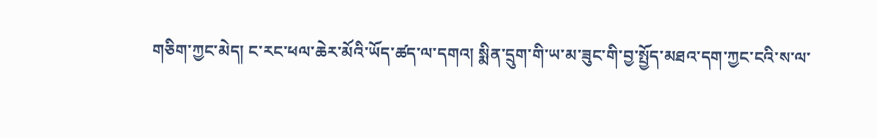གཅིག་ཀྱང་མེད། ང་རང་ཕལ་ཆེར་མོའི་ཡོད་ཚད་ལ་དགའ། སྨིན་དྲུག་གི་ཡ་མ་ཟུང་གི་བྱ་སྤྱོད་མཐའ་དག་ཀྱང་ངའི་ས་ལ་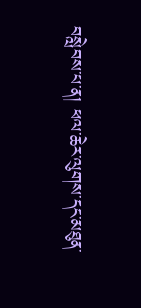བསླེབས་པ་ན། ཕལ་ཆེར་ལུགས་དང་མཐུན་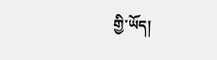གྱི་ཡོད།